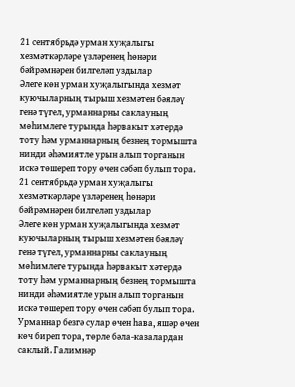21 сентябрьдә урман хуҗалыгы хезмәткәрләре үзләренең һөнәри бәйрәмнәрен билгеләп уздылар
Әлеге көн урман хуҗалыгында хезмәт куючыларның тырыш хезмәтен бәяләү генә түгел, урманнарны саклауның мөһимлеге турында һәрвакыт хәтердә тоту һәм урманнарның безнең тормышта нинди әһәмиятле урын алып торганын искә төшереп тору өчен сәбәп булып тора.
21 сентябрьдә урман хуҗалыгы хезмәткәрләре үзләренең һөнәри бәйрәмнәрен билгеләп уздылар
Әлеге көн урман хуҗалыгында хезмәт куючыларның тырыш хезмәтен бәяләү генә түгел, урманнарны саклауның мөһимлеге турында һәрвакыт хәтердә тоту һәм урманнарның безнең тормышта нинди әһәмиятле урын алып торганын искә төшереп тору өчен сәбәп булып тора.
Урманнар безгә сулар өчен һава, яшәр өчен көч биреп тора, төрле бәла-казалардан саклый. Галимнәр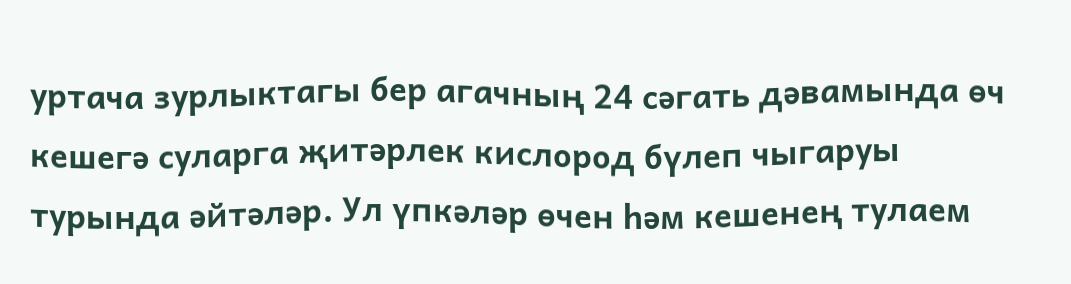уртача зурлыктагы бер агачның 24 сәгать дәвамында өч кешегә суларга җитәрлек кислород бүлеп чыгаруы турында әйтәләр. Ул үпкәләр өчен һәм кешенең тулаем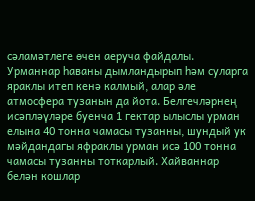сәламәтлеге өчен аеруча файдалы. Урманнар һаваны дымландырып һәм суларга яраклы итеп кенә калмый, алар әле атмосфера тузанын да йота. Белгечләрнең исәпләүләре буенча 1 гектар ылыслы урман елына 40 тонна чамасы тузанны, шундый ук мәйдандагы яфраклы урман исә 100 тонна чамасы тузанны тоткарлый. Хайваннар белән кошлар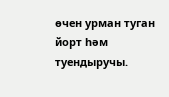өчен урман туган йорт һәм туендыручы.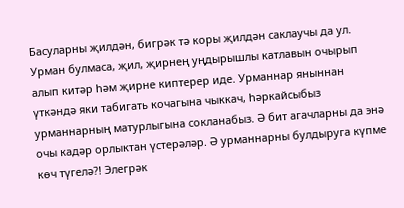Басуларны җилдән, бигрәк тә коры җилдән саклаучы да ул. Урман булмаса, җил, җирнең уңдырышлы катлавын очырып алып китәр һәм җирне киптерер иде. Урманнар яныннан үткәндә яки табигать кочагына чыккач, һәркайсыбыз урманнарның матурлыгына сокланабыз. Ә бит агачларны да энә очы кадәр орлыктан үстерәләр. Ә урманнарны булдыруга күпме көч түгелә?! Элегрәк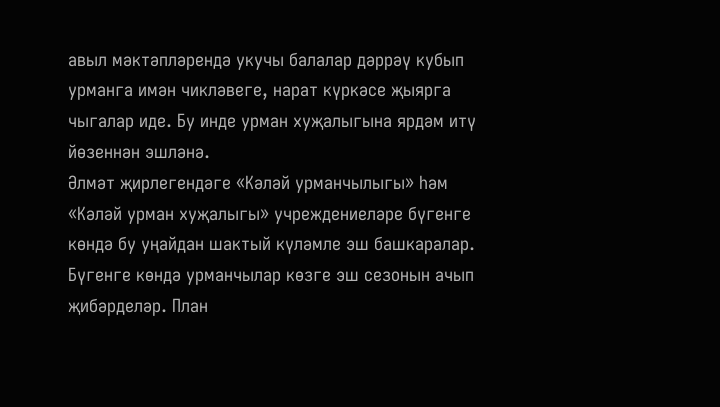авыл мәктәпләрендә укучы балалар дәррәү кубып урманга имән чикләвеге, нарат күркәсе җыярга чыгалар иде. Бу инде урман хуҗалыгына ярдәм итү йөзеннән эшләнә.
Әлмәт җирлегендәге «Кәләй урманчылыгы» һәм «Кәләй урман хуҗалыгы» учреждениеләре бүгенге көндә бу уңайдан шактый күләмле эш башкаралар. Бүгенге көндә урманчылар көзге эш сезонын ачып җибәрделәр. План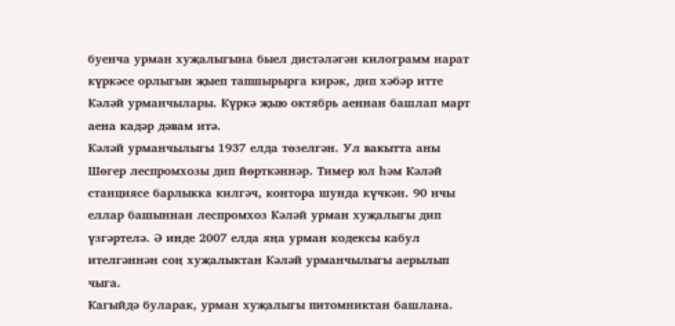буенча урман хуҗалыгына быел дистәләгән килограмм нарат күркәсе орлыгын җыеп тапшырырга кирәк, дип хәбәр итте Кәләй урманчылары. Күркә җыю октябрь аеннан башлап март аена кадәр дәвам итә.
Кәләй урманчылыгы 1937 елда төзелгән. Ул вакытта аны Шөгер леспромхозы дип йөрткәннәр. Тимер юл һәм Кәләй станциясе барлыкка килгәч, контора шунда күчкән. 90 нчы еллар башыннан леспромхоз Кәләй урман хуҗалыгы дип үзгәртелә. Ә инде 2007 елда яңа урман кодексы кабул ителгәннән соң хуҗалыктан Кәләй урманчылыгы аерылып чыга.
Кагыйдә буларак, урман хуҗалыгы питомниктан башлана.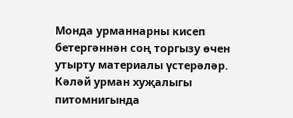Монда урманнарны кисеп бетергәннән соң торгызу өчен утырту материалы үстерәләр. Кәләй урман хуҗалыгы питомнигында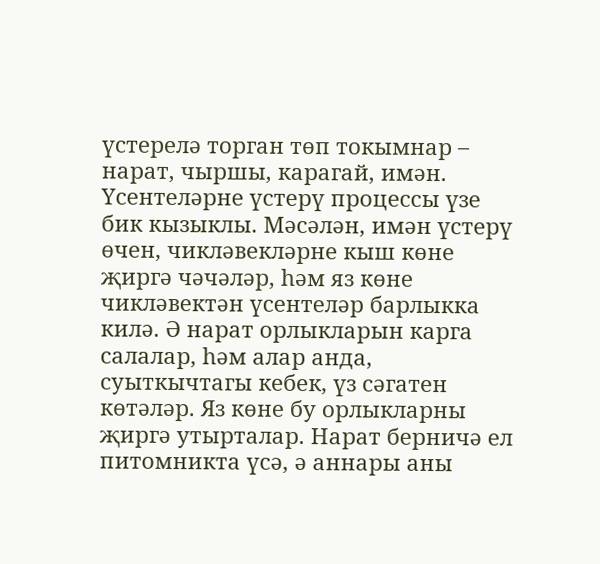үстерелә торган төп токымнар – нарат, чыршы, карагай, имән. Үсентеләрне үстерү процессы үзе бик кызыклы. Мәсәлән, имән үстерү өчен, чикләвекләрне кыш көне җиргә чәчәләр, һәм яз көне чикләвектән үсентеләр барлыкка килә. Ә нарат орлыкларын карга салалар, һәм алар анда, суыткычтагы кебек, үз сәгатен көтәләр. Яз көне бу орлыкларны җиргә утырталар. Нарат берничә ел питомникта үсә, ә аннары аны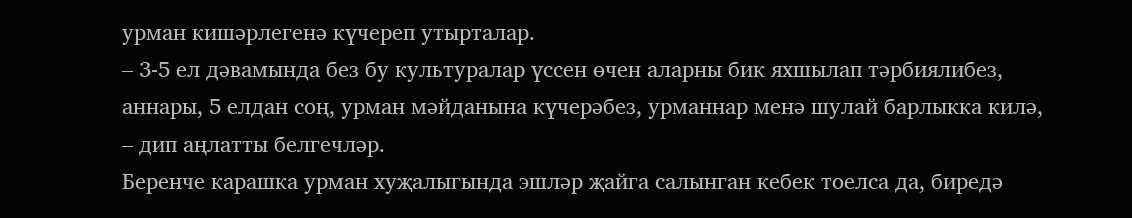урман кишәрлегенә күчереп утырталар.
– 3-5 ел дәвамында без бу культуралар үссен өчен аларны бик яхшылап тәрбиялибез, аннары, 5 елдан соң, урман мәйданына күчерәбез, урманнар менә шулай барлыкка килә, – дип аңлатты белгечләр.
Беренче карашка урман хуҗалыгында эшләр җайга салынган кебек тоелса да, биредә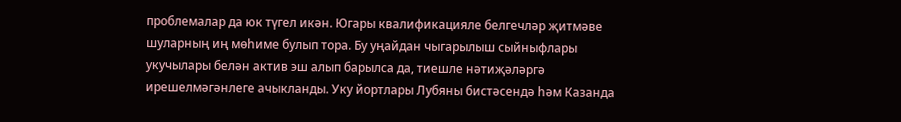проблемалар да юк түгел икән. Югары квалификацияле белгечләр җитмәве шуларның иң мөһиме булып тора. Бу уңайдан чыгарылыш сыйныфлары укучылары белән актив эш алып барылса да, тиешле нәтиҗәләргә ирешелмәгәнлеге ачыкланды. Уку йортлары Лубяны бистәсендә һәм Казанда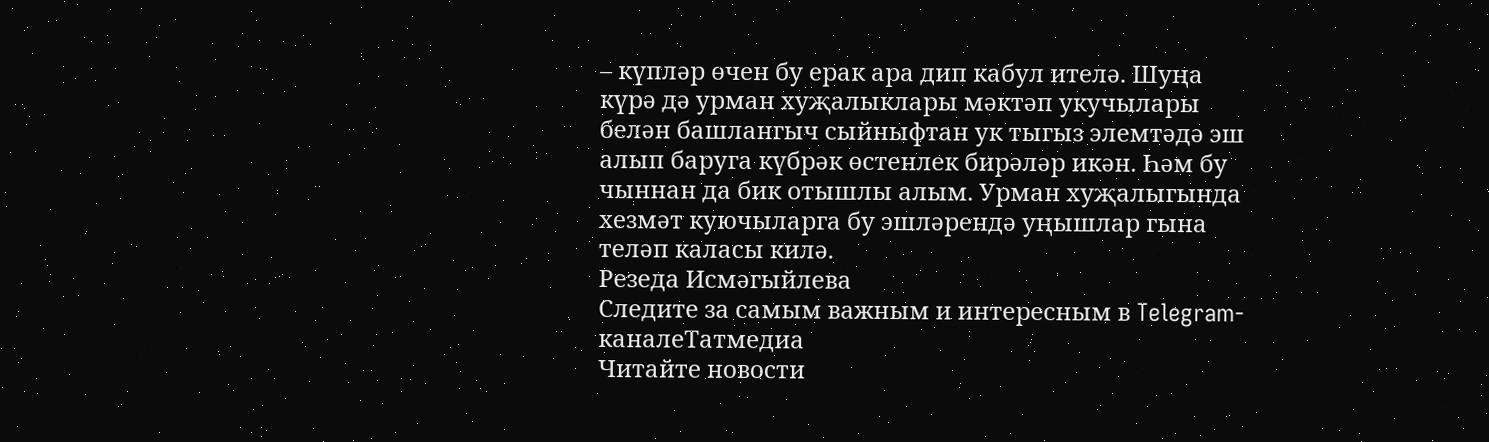– күпләр өчен бу ерак ара дип кабул ителә. Шуңа күрә дә урман хуҗалыклары мәктәп укучылары белән башлангыч сыйныфтан ук тыгыз элемтәдә эш алып баруга күбрәк өстенлек бирәләр икән. Һәм бу чыннан да бик отышлы алым. Урман хуҗалыгында хезмәт куючыларга бу эшләрендә уңышлар гына теләп каласы килә.
Резеда Исмәгыйлева
Следите за самым важным и интересным в Telegram-каналеТатмедиа
Читайте новости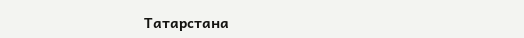Татарстана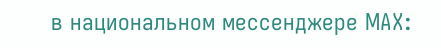в национальном мессенджере MАХ: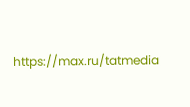https://max.ru/tatmedia